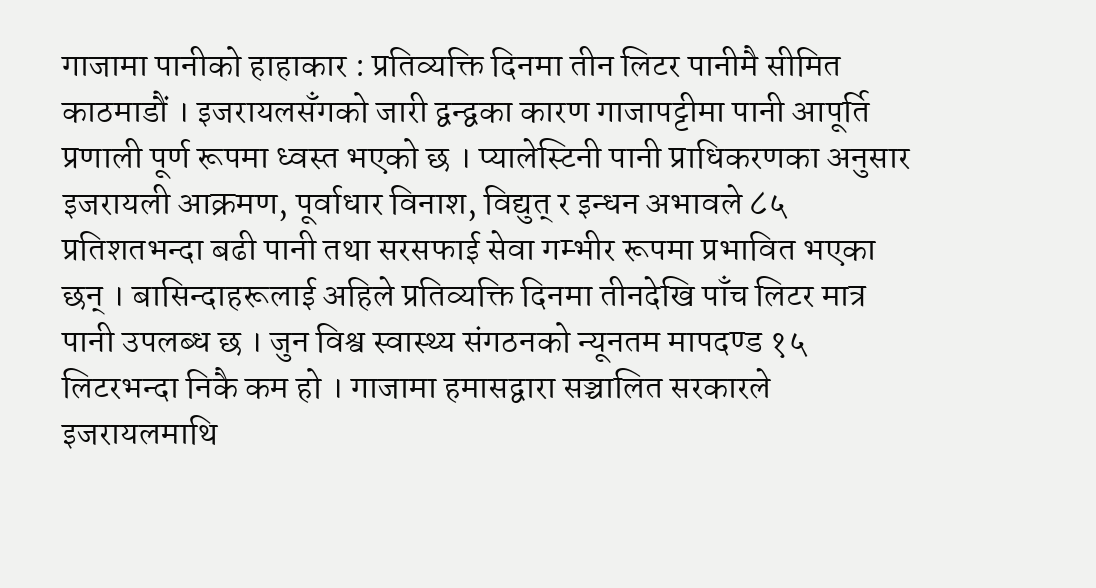गाजामा पानीको हाहाकार : प्रतिव्यक्ति दिनमा तीन लिटर पानीमै सीमित
काठमाडौं । इजरायलसँगको जारी द्वन्द्वका कारण गाजापट्टीमा पानी आपूर्ति प्रणाली पूर्ण रूपमा ध्वस्त भएको छ । प्यालेस्टिनी पानी प्राधिकरणका अनुसार इजरायली आक्रमण, पूर्वाधार विनाश, विद्युत् र इन्धन अभावले ८५ प्रतिशतभन्दा बढी पानी तथा सरसफाई सेवा गम्भीर रूपमा प्रभावित भएका छन् । बासिन्दाहरूलाई अहिले प्रतिव्यक्ति दिनमा तीनदेखि पाँच लिटर मात्र पानी उपलब्ध छ । जुन विश्व स्वास्थ्य संगठनको न्यूनतम मापदण्ड १५ लिटरभन्दा निकै कम हो । गाजामा हमासद्वारा सञ्चालित सरकारले इजरायलमाथि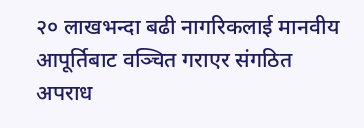२० लाखभन्दा बढी नागरिकलाई मानवीय आपूर्तिबाट वञ्चित गराएर संगठित अपराध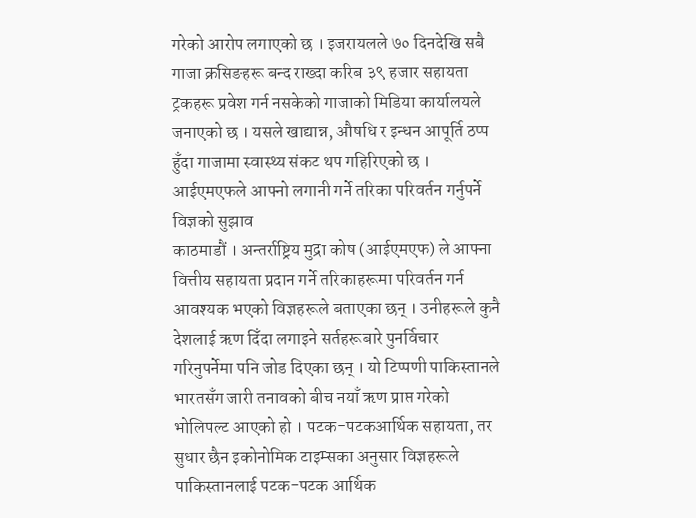गरेको आरोप लगाएको छ । इजरायलले ७० दिनदेखि सबै गाजा क्रसिङहरू बन्द राख्दा करिब ३९ हजार सहायता ट्रकहरू प्रवेश गर्न नसकेको गाजाको मिडिया कार्यालयले जनाएको छ । यसले खाद्यान्न, औषधि र इन्धन आपूर्ति ठप्प हुँदा गाजामा स्वास्थ्य संकट थप गहिरिएको छ ।
आईएमएफले आफ्नो लगानी गर्ने तरिका परिवर्तन गर्नुपर्ने विज्ञको सुझाव
काठमाडौं । अन्तर्राष्ट्रिय मुद्रा कोष (आईएमएफ) ले आफ्ना वित्तीय सहायता प्रदान गर्ने तरिकाहरूमा परिवर्तन गर्न आवश्यक भएको विज्ञहरूले बताएका छन् । उनीहरूले कुनै देशलाई ऋण दिँदा लगाइने सर्तहरूबारे पुनर्विचार गरिनुपर्नेमा पनि जोड दिएका छन् । यो टिप्पणी पाकिस्तानले भारतसँग जारी तनावको बीच नयाँ ऋण प्राप्त गरेको भोलिपल्ट आएको हो । पटक-पटकआर्थिक सहायता, तर सुधार छैन इकोनोमिक टाइम्सका अनुसार विज्ञहरूले पाकिस्तानलाई पटक-पटक आर्थिक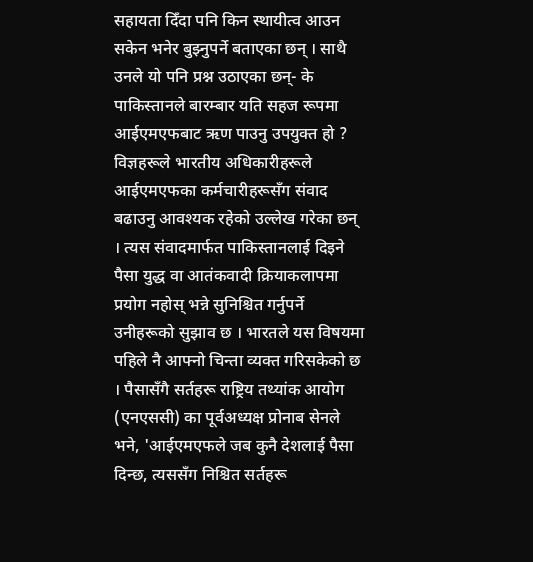सहायता दिँदा पनि किन स्थायीत्व आउन सकेन भनेर बुझ्नुपर्ने बताएका छन् । साथै उनले यो पनि प्रश्न उठाएका छन्- के पाकिस्तानले बारम्बार यति सहज रूपमा आईएमएफबाट ऋण पाउनु उपयुक्त हो ? विज्ञहरूले भारतीय अधिकारीहरूले आईएमएफका कर्मचारीहरूसँग संवाद बढाउनु आवश्यक रहेको उल्लेख गरेका छन् । त्यस संवादमार्फत पाकिस्तानलाई दिइने पैसा युद्ध वा आतंकवादी क्रियाकलापमा प्रयोग नहोस् भन्ने सुनिश्चित गर्नुपर्ने उनीहरूको सुझाव छ । भारतले यस विषयमा पहिले नै आफ्नो चिन्ता व्यक्त गरिसकेको छ । पैसासँगै सर्तहरू राष्ट्रिय तथ्यांक आयोग (एनएससी) का पूर्वअध्यक्ष प्रोनाब सेनले भने, 'आईएमएफले जब कुनै देशलाई पैसा दिन्छ, त्यससँग निश्चित सर्तहरू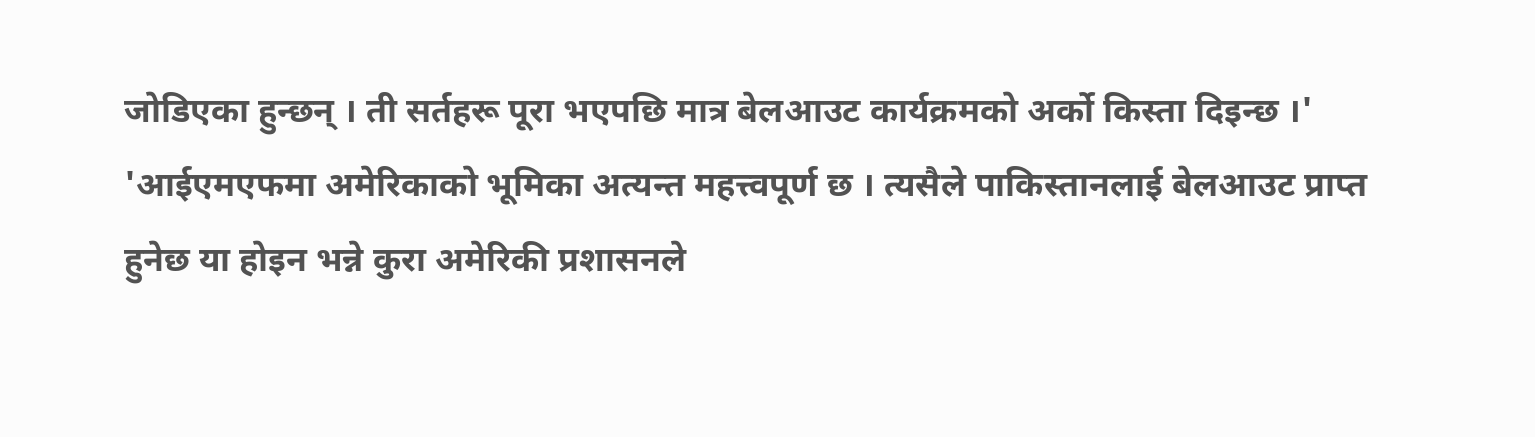जोडिएका हुन्छन् । ती सर्तहरू पूरा भएपछि मात्र बेलआउट कार्यक्रमको अर्को किस्ता दिइन्छ ।' 'आईएमएफमा अमेरिकाको भूमिका अत्यन्त महत्त्वपूर्ण छ । त्यसैले पाकिस्तानलाई बेलआउट प्राप्त हुनेछ या होइन भन्ने कुरा अमेरिकी प्रशासनले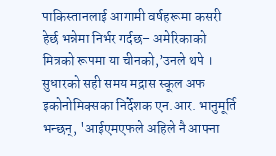पाकिस्तानलाई आगामी वर्षहरूमा कसरी हेर्छ भन्नेमा निर्भर गर्दछ– अमेरिकाको मित्रको रूपमा या चीनको,’उनले थपे । सुधारको सही समय मद्रास स्कूल अफ इकोनोमिक्सका निर्देशक एन.आर. भानुमूर्ति भन्छन्, 'आईएमएफले अहिले नै आफ्ना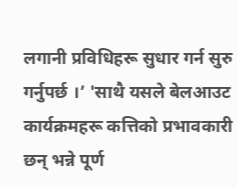लगानी प्रविधिहरू सुधार गर्न सुरु गर्नुपर्छ ।’ 'साथै यसले बेलआउट कार्यक्रमहरू कत्तिको प्रभावकारी छन् भन्ने पूर्ण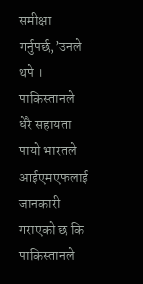समीक्षा गर्नुपर्छ,’उनले थपे । पाकिस्तानले धेरै सहायता पायो भारतले आईएमएफलाई जानकारी गराएको छ कि पाकिस्तानले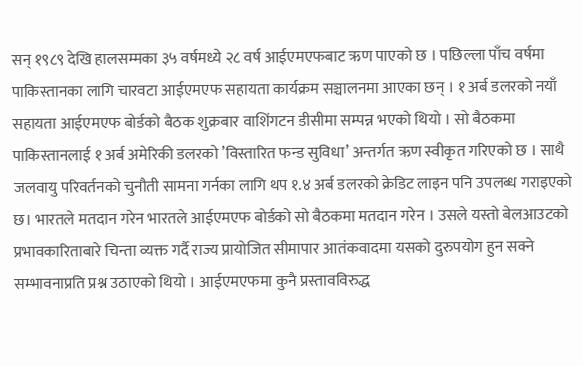सन् १९८९ देखि हालसम्मका ३५ वर्षमध्ये २८ वर्ष आईएमएफबाट ऋण पाएको छ । पछिल्ला पाँच वर्षमा पाकिस्तानका लागि चारवटा आईएमएफ सहायता कार्यक्रम सञ्चालनमा आएका छन् । १ अर्ब डलरको नयाँ सहायता आईएमएफ बोर्डको बैठक शुक्रबार वाशिंगटन डीसीमा सम्पन्न भएको थियो । सो बैठकमा पाकिस्तानलाई १ अर्ब अमेरिकी डलरको ’विस्तारित फन्ड सुविधा’ अन्तर्गत ऋण स्वीकृत गरिएको छ । साथै जलवायु परिवर्तनको चुनौती सामना गर्नका लागि थप १.४ अर्ब डलरको क्रेडिट लाइन पनि उपलब्ध गराइएको छ। भारतले मतदान गरेन भारतले आईएमएफ बोर्डको सो बैठकमा मतदान गरेन । उसले यस्तो बेलआउटको प्रभावकारिताबारे चिन्ता व्यक्त गर्दै राज्य प्रायोजित सीमापार आतंकवादमा यसको दुरुपयोग हुन सक्ने सम्भावनाप्रति प्रश्न उठाएको थियो । आईएमएफमा कुनै प्रस्तावविरुद्ध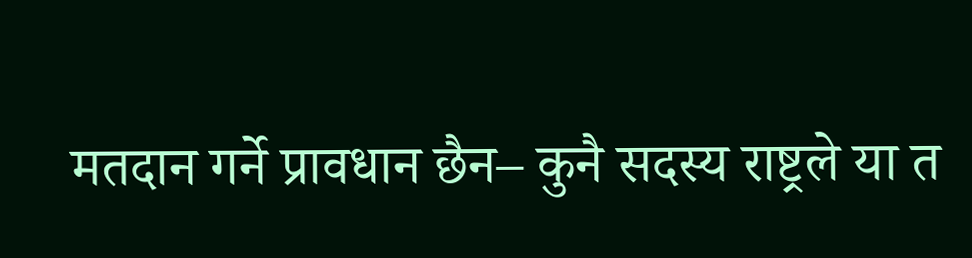मतदान गर्ने प्रावधान छैन– कुनै सदस्य राष्ट्रले या त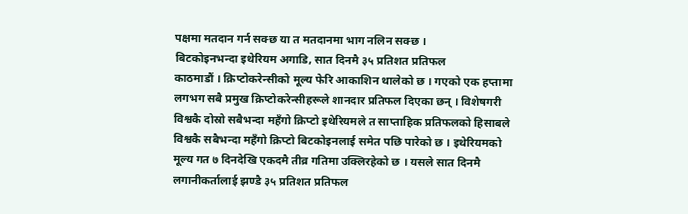पक्षमा मतदान गर्न सक्छ या त मतदानमा भाग नलिन सक्छ ।
बिटकोइनभन्दा इथेरियम अगाडि, सात दिनमै ३५ प्रतिशत प्रतिफल
काठमाडौं । क्रिप्टोकरेन्सीको मूल्य फेरि आकाशिन थालेको छ । गएको एक हप्तामा लगभग सबै प्रमुख क्रिप्टोकरेन्सीहरूले शानदार प्रतिफल दिएका छन् । विशेषगरी विश्वकै दोस्रो सबैभन्दा महँगो क्रिप्टो इथेरियमले त साप्ताहिक प्रतिफलको हिसाबले विश्वकै सबैभन्दा महँगो क्रिप्टो बिटकोइनलाई समेत पछि पारेको छ । इथेरियमको मूल्य गत ७ दिनदेखि एकदमै तीव्र गतिमा उक्लिरहेको छ । यसले सात दिनमै लगानीकर्तालाई झण्डै ३५ प्रतिशत प्रतिफल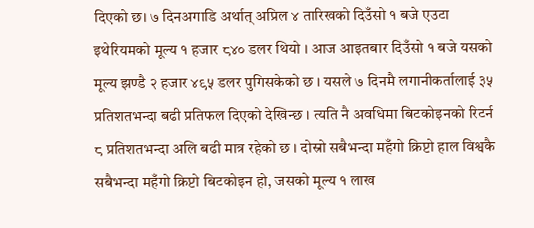दिएको छ। ७ दिनअगाडि अर्थात् अप्रिल ४ तारिखको दिउँसो १ बजे एउटा इथेरियमको मूल्य १ हजार ८४० डलर थियो । आज आइतबार दिउँसो १ बजे यसको मूल्य झण्डै २ हजार ४९५ डलर पुगिसकेको छ । यसले ७ दिनमै लगानीकर्तालाई ३५ प्रतिशतभन्दा बढी प्रतिफल दिएको देखिन्छ । त्यति नै अवधिमा बिटकोइनको रिटर्न ८ प्रतिशतभन्दा अलि बढी मात्र रहेको छ । दोस्रो सबैभन्दा महँगो क्रिप्टो हाल विश्वकै सबैभन्दा महँगो क्रिप्टो बिटकोइन हो, जसको मूल्य १ लाख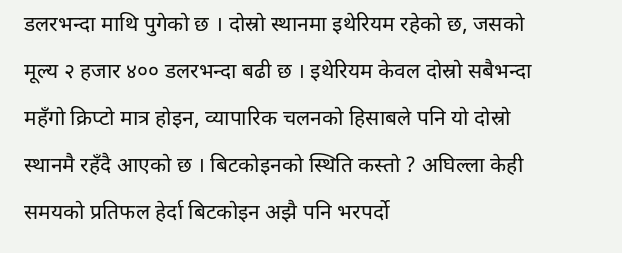डलरभन्दा माथि पुगेको छ । दोस्रो स्थानमा इथेरियम रहेको छ, जसको मूल्य २ हजार ४०० डलरभन्दा बढी छ । इथेरियम केवल दोस्रो सबैभन्दा महँगो क्रिप्टो मात्र होइन, व्यापारिक चलनको हिसाबले पनि यो दोस्रो स्थानमै रहँदै आएको छ । बिटकोइनको स्थिति कस्तो ? अघिल्ला केही समयको प्रतिफल हेर्दा बिटकोइन अझै पनि भरपर्दो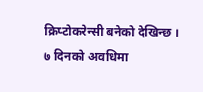क्रिप्टोकरेन्सी बनेको देखिन्छ । ७ दिनको अवधिमा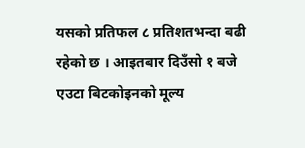यसको प्रतिफल ८ प्रतिशतभन्दा बढी रहेको छ । आइतबार दिउँसो १ बजे एउटा बिटकोइनको मूल्य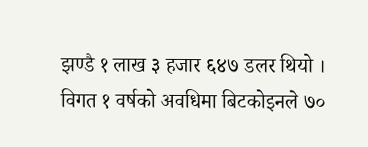झण्डै १ लाख ३ हजार ६४७ डलर थियो । विगत १ वर्षको अवधिमा बिटकोइनले ७०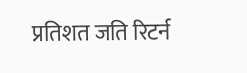प्रतिशत जति रिटर्न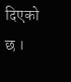दिएको छ ।